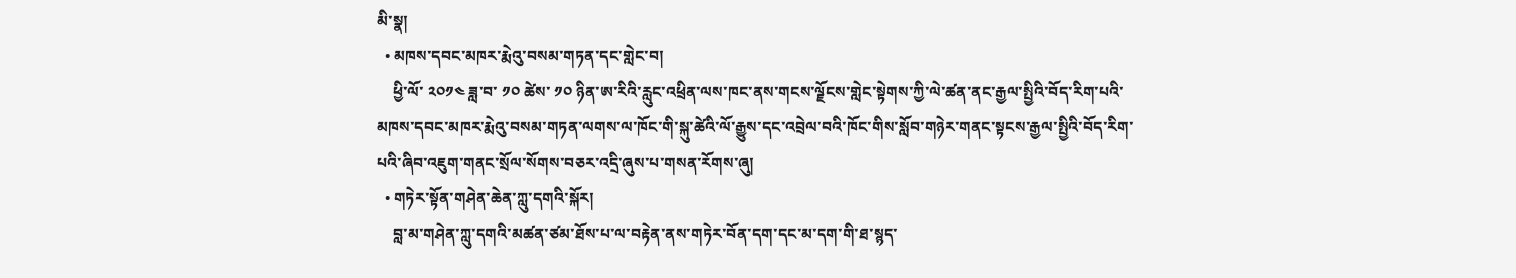མི་སྣ།
  • མཁས་དབང་མཁར་རྨེའུ་བསམ་གཏན་དང་གླེང་བ།
    ཕྱི་ལོ་ ༢༠༡༤ ཟླ་བ་ ༡༠ ཚེས་ ༡༠ ཉིན་ཨ་རིའི་རླུང་འཕྲིན་ལས་ཁང་ནས་གངས་ལྗོངས་གླེང་སྟེགས་ཀྱི་ལེ་ཚན་ནང་རྒྱལ་སྤྱིའི་བོད་རིག་པའི་མཁས་དབང་མཁར་རྨེའུ་བསམ་གཏན་ལགས་ལ་ཁོང་གི་སྐུ་ཚེའི་ལོ་རྒྱུས་དང་འབྲེལ་བའི་ཁོང་གིས་སློབ་གཉེར་གནང་སྟངས་རྒྱལ་སྤྱིའི་བོད་རིག་པའི་ཞིབ་འཇུག་གནང་སྲོལ་སོགས་བཅར་འདྲི་ཞུས་པ་གསན་རོགས་ཞུ།
  • གཏེར་སྟོན་གཤེན་ཆེན་ཀླུ་དགའི་སྐོར།
    བླ་མ་གཤེན་ཀླུ་དགའི་མཚན་ཙམ་ཐོས་པ་ལ་བརྟེན་ནས་གཏེར་བོན་དག་དང་མ་དག་གི་ཐ་སྙད་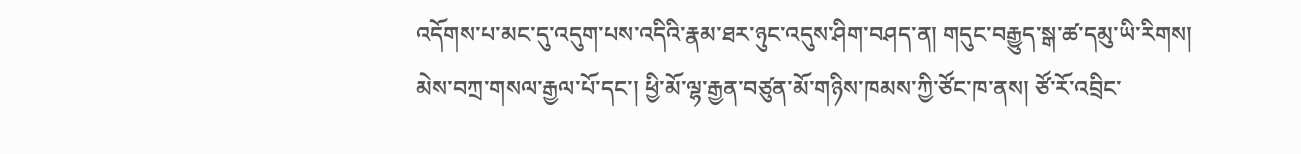འདོགས་པ་མང་དུ་འདུག་པས་འདིའི་རྣམ་ཐར་ཉུང་འདུས་ཤིག་བཤད་ན། གདུང་བརྒྱུད་སྒ་ཚ་དམུ་ཡི་རིགས། མེས་བཀྲ་གསལ་རྒྱལ་པོ་དང་། ཕྱི་མོ་ལྷ་རྒྱན་བཙུན་མོ་གཉིས་ཁམས་ཀྱི་ཙོང་ཁ་ནས། ཙོ་རོ་འབྲིང་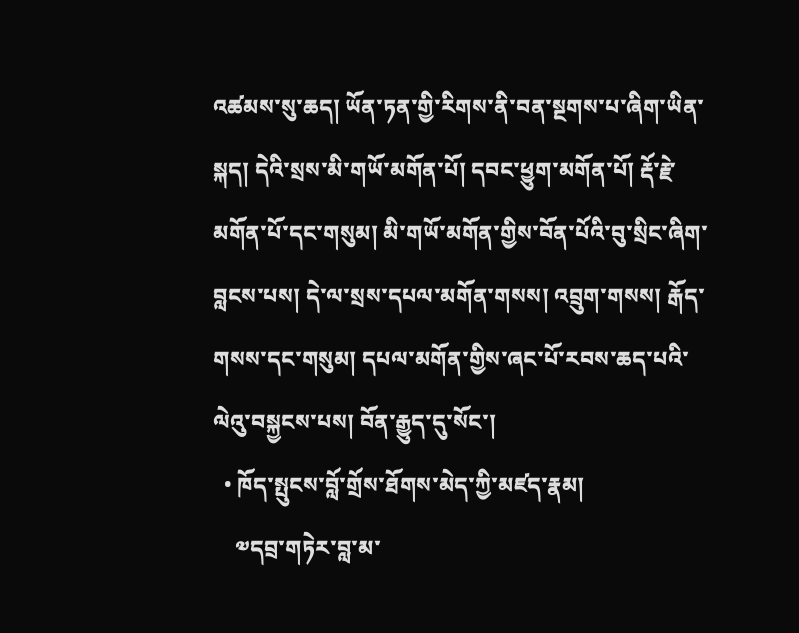འཚམས་སུ་ཆད། ཡོན་ཏན་གྱི་རིགས་ནི་བན་སྔགས་པ་ཞིག་ཡིན་སྐད། དེའི་སྲས་མི་གཡོ་མགོན་པོ། དབང་ཕྱུག་མགོན་པོ། རྡོ་རྗེ་མགོན་པོ་དང་གསུམ། མི་གཡོ་མགོན་གྱིས་བོན་པོའི་བུ་སྲིང་ཞིག་བླངས་པས། དེ་ལ་སྲས་དཔལ་མགོན་གསས། འབྲུག་གསས། རྒོད་གསས་དང་གསུམ། དཔལ་མགོན་གྱིས་ཞང་པོ་རབས་ཆད་པའི་ལེའུ་བསྐྱངས་པས། བོན་རྒྱུད་དུ་སོང་།
  • ཁོད་སྤུངས་བློ་གྲོས་ཐོགས་མེད་ཀྱི་མཛད་རྣམ།
    ༧དབྲ་གཏེར་བླ་མ་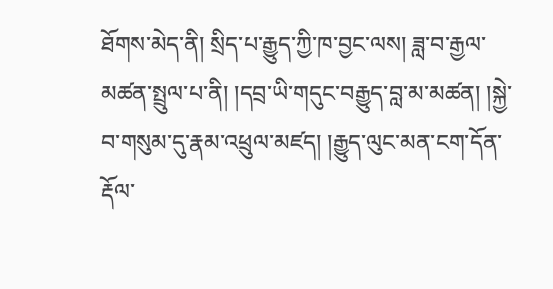ཐོགས་མེད་ནི། སྲིད་པ་རྒྱུད་ཀྱི་ཁ་བྱང་ལས། ཟླ་བ་རྒྱལ་མཚན་སྤྲུལ་པ་ནི། །དབྲ་ཡི་གདུང་བརྒྱུད་བླ་མ་མཚན། །སྐྱེ་བ་གསུམ་དུ་རྣམ་འཕྲུལ་མཛད། །རྒྱུད་ལུང་མན་ངག་དོན་རྡོལ་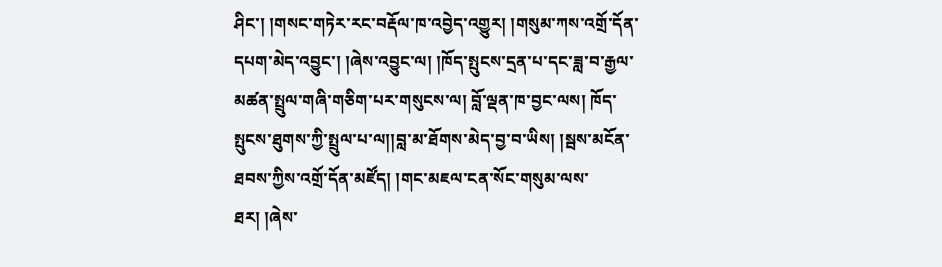ཤིང་། །གསང་གཏེར་རང་བརྡོལ་ཁ་འབྱེད་འགྱུར། །གསུམ་ཀས་འགྲོ་དོན་དཔག་མེད་འབྱུང་། །ཞེས་འབྱུང་ལ། །ཁོད་སྤུངས་དྲན་པ་དང་ཟླ་བ་རྒྱལ་མཚན་སྤྲུལ་གཞི་གཅིག་པར་གསུངས་ལ། བློ་ལྡན་ཁ་བྱང་ལས། ཁོད་སྤུངས་ཐུགས་ཀྱི་སྤྲུལ་པ་ལ།།བླ་མ་ཐོགས་མེད་བྱ་བ་ཡིས། །སྦས་མངོན་ཐབས་ཀྱིས་འགྲོ་དོན་མཛོད། །གང་མཇལ་ངན་སོང་གསུམ་ལས་ཐར། །ཞེས་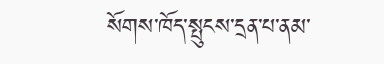སོགས་ཁོད་སྤུངས་དྲན་པ་ནམ་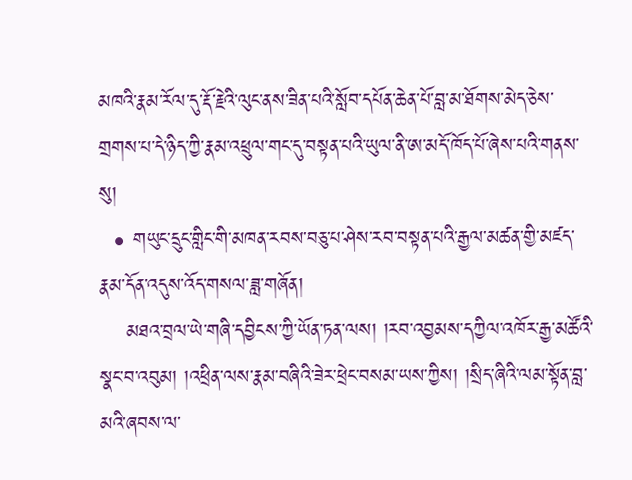མཁའི་རྣམ་རོལ་དུ་རྡོ་རྗེའི་ལུང་ནས་ཟིན་པའི་སློབ་དཔོན་ཆེན་པོ་བླ་མ་ཐོགས་མེད་ཅེས་གྲགས་པ་དེ་ཉིད་ཀྱི་རྣམ་འཕྲུལ་གང་དུ་བསྟན་པའི་ཡུལ་ནི་ཨ་མདོ་ཁོད་པོ་ཞེས་པའི་གནས་སུ།
  • གཡུང་དྲུང་གླིང་གི་མཁན་རབས་བཅུ་པ་ཤེས་རབ་བསྟན་པའི་རྒྱལ་མཚན་གྱི་མཛད་རྣམ་དོན་འདུས་འོད་གསལ་ཟླ་གཞོན།
    མཐའ་བྲལ་ཡེ་གཞི་དབྱིངས་ཀྱི་ཡོན་ཏན་ལས། །རབ་འབྱམས་དཀྱིལ་འཁོར་རྒྱ་མཚོའི་སྣང་བ་འབུམ། །འཕྲིན་ལས་རྣམ་བཞིའི་ཟེར་ཕྲེང་བསམ་ཡས་ཀྱིས། །སྲིད་ཞིའི་ལམ་སྟོན་བླ་མའི་ཞབས་ལ་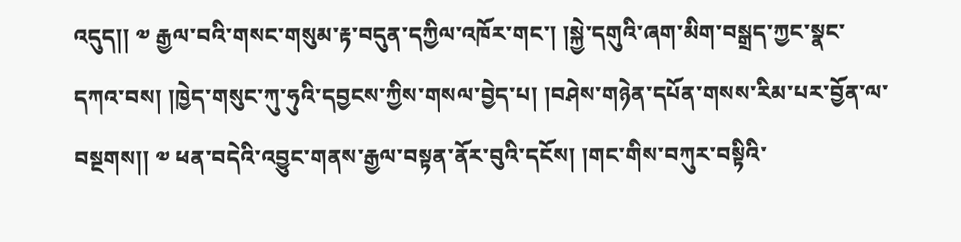འདུད།། ༧ རྒྱལ་བའི་གསང་གསུམ་རྟ་བདུན་དཀྱིལ་འཁོར་གང་། །སྐྱེ་དགུའི་ཞག་མིག་བསྒྲད་ཀྱང་སྣང་དཀའ་བས། །ཁྱེད་གསུང་ཀུ་ཧུའི་དབྱངས་ཀྱིས་གསལ་བྱེད་པ། །བཤེས་གཉེན་དཔོན་གསས་རིམ་པར་བྱོན་ལ་བསྔགས།། ༧ ཕན་བདེའི་འབྱུང་གནས་རྒྱལ་བསྟན་ནོར་བུའི་དངོས། །གང་གིས་བཀུར་བསྟིའི་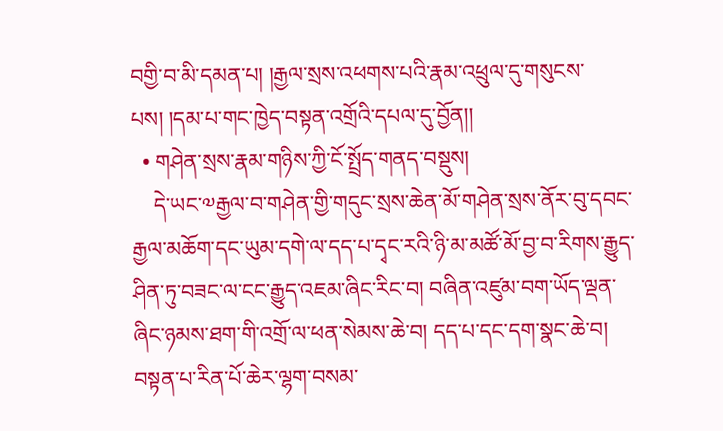བགྱི་བ་མི་དམན་པ། །རྒྱལ་སྲས་འཕགས་པའི་རྣམ་འཕྲུལ་དུ་གསུངས་པས། །དམ་པ་གང་ཁྱེད་བསྟན་འགྲོའི་དཔལ་དུ་བྱོན།།
  • གཤེན་སྲས་རྣམ་གཉིས་ཀྱི་ངོ་སྤྲོད་གནད་བསྡུས།
    དེ་ཡང་༧རྒྱལ་བ་གཤེན་གྱི་གདུང་སྲས་ཆེན་མོ་གཤེན་སྲས་ནོར་བུ་དབང་རྒྱལ་མཆོག་དང་ཡུམ་དགེ་ལ་དད་པ་དྭང་རའི་ཉི་མ་མཚོ་མོ་བྱ་བ་རིགས་རྒྱུད་ཤིན་ཏུ་བཟང་ལ་ངང་རྒྱུད་འཇམ་ཞིང་རིང་བ། བཞིན་འཛུམ་བག་ཡོད་ལྡན་ཞིང་ཉམས་ཐག་གི་འགྲོ་ལ་ཕན་སེམས་ཆེ་བ། དད་པ་དང་དག་སྣང་ཆེ་བ། བསྟན་པ་རིན་པོ་ཆེར་ལྷག་བསམ་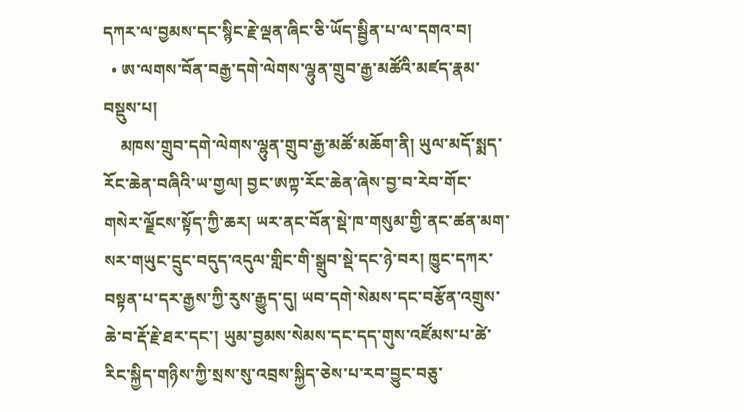དཀར་ལ་བྱམས་དང་སྙིང་རྗེ་ལྡན་ཞིང་ཅི་ཡོད་སྦྱིན་པ་ལ་དགའ་བ།
  • ཨ་ལགས་བོན་བརྒྱ་དགེ་ལེགས་ལྷུན་གྲུབ་རྒྱ་མཚོའི་མཛད་རྣམ་བསྡུས་པ།
    མཁས་གྲུབ་དགེ་ལེགས་ལྷུན་གྲུབ་རྒྱ་མཚོ་མཆོག་ནི། ཡུལ་མདོ་སྨད་རོང་ཆེན་བཞིའི་ཡ་གྱལ། བྱང་ཨཀྟ་རོང་ཆེན་ཞེས་བྱ་བ་རེབ་གོང་གསེར་ལྗོངས་སྟོད་ཀྱི་ཆར། ཡར་ནང་བོན་སྡེ་ཁ་གསུམ་གྱི་ནང་ཚན་མག་སར་གཡུང་དྲུང་བདུད་འདུལ་གླིང་གི་སྒྲུབ་སྡེ་དང་ཉེ་བར། ཁྱུང་དཀར་བསྟན་པ་དར་རྒྱས་ཀྱི་རུས་རྒྱུད་དུ། ཡབ་དགེ་སེམས་དང་བརྩོན་འགྲུས་ཆེ་བ་རྡོ་རྗེ་ཐར་དང་། ཡུམ་བྱམས་སེམས་དང་དད་གུས་འཛོམས་པ་ཚེ་རིང་སྐྱིད་གཉིས་ཀྱི་སྲས་སུ་འབྲས་སྐྱིད་ཅེས་པ་རབ་བྱུང་བཅུ་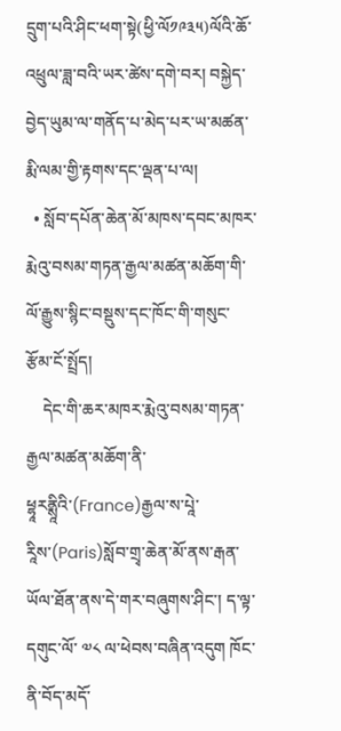དྲུག་པའི་ཤིང་ཕག་སྟེ(ཕྱི་ལོ༡༩༣༥)ལོའི་ཆོ་འཕྲུལ་ཟླ་བའི་ཡར་ཚེས་དགེ་བར། བསྐྱེད་བྱེད་ཡུམ་ལ་གནོད་པ་མེད་པར་ཡ་མཚན་རྨི་ལམ་གྱི་རྟགས་དང་ལྡན་པ་ལ།
  • སློབ་དཔོན་ཆེན་མོ་མཁས་དབང་མཁར་རྨེའུ་བསམ་གཏན་རྒྱལ་མཚན་མཆོག་གི་ལོ་རྒྱུས་སྙིང་བསྡུས་དང་ཁོང་གི་གསུང་རྩོམ་ངོ་སྤྲོད།
    དེང་གི་ཆར་མཁར་རྨེའུ་བསམ་གཏན་རྒྱལ་མཚན་མཆོག་ནི་ཕྷཱརནྶཱིའི་(France)རྒྱལ་ས་པཱེ་རཱིས་(Paris)སློབ་གྲྭ་ཆེན་མོ་ནས་རྒན་ཡོལ་ཐོན་ནས་དེ་གར་བཞུགས་ཤིང་། ད་ལྟ་དགུང་ལོ་ ༧༨ ལ་ཕེབས་བཞིན་འདུག ཁོང་ནི་བོད་མདོ་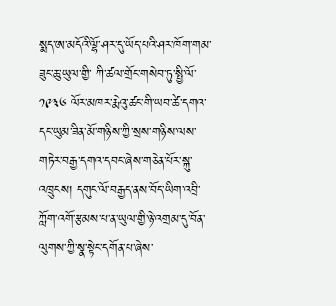སྨད་ཨ་མདོའི་ལྷོ་ཤར་དུ་ཡོད་པའི་ཤར་ཁོག་གམ་ཟུང་ཆུ་ཡུལ་གྱི་ ཀི་ཚལ་གྲོང་གསེབ་ཏུ་སྤྱི་ལོ་ ༡༩༣༦ ལོར་མཁར་རྨེའུ་ཚང་གི་ཡབ་ཚེ་དགའ་དང་ཡུམ་ཟིན་མོ་གཉིས་ཀྱི་སྲས་གཉིས་ལས་གཏེར་བརྒྱ་དགའ་དབང་ཞེས་གཅེན་པོར་སྐུ་འཁྲུངས། དགུང་ལོ་བརྒྱད་ནས་བོད་ཡིག་འབྲི་ཀློག་འགོ་རྩམས་པ་ན་ཡུལ་གྱི་ཉེ་འགྲམ་དུ་བོན་ལུགས་ཀྱི་སྣ་སྟེང་དགོན་པ་ཞེས་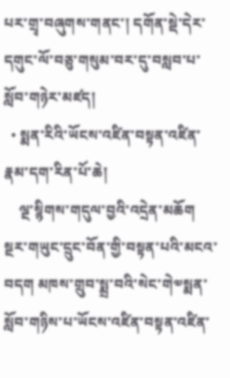པར་གྲྭ་བཞུགས་གནང་། དགོན་སྡེ་དེར་དགུང་ལོ་བཅུ་གསུམ་བར་དུ་བསླབ་པ་སློབ་གཉེར་མཛད།
  • སྨན་རིའི་ཡོངས་འཛིན་བསྟན་འཛིན་རྣམ་དག་རིན་པོ་ཆེ།
    ལྔ་སྙིགས་གདུལ་བྱའི་འདྲེན་མཆོག སྔར་གཡུང་དྲུང་བོན་གྱི་བསྟན་པའི་མངའ་བདག མཁས་གྲུབ་སྨྲ་བའི་སེང་གེ༧སྨན་སློབ་གཉིས་པ་ཡོངས་འཛིན་བསྟན་འཛིན་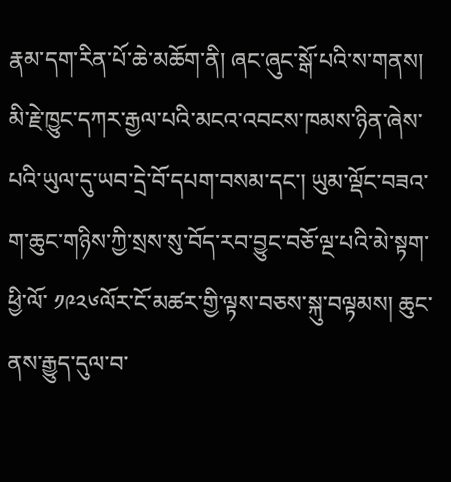རྣམ་དག་རིན་པོ་ཆེ་མཆོག་ནི། ཞང་ཞུང་སྒོ་པའི་ས་གནས། མི་རྗེ་ཁྱུང་དཀར་རྒྱལ་པའི་མངའ་འབངས་ཁམས་ཉིན་ཞེས་པའི་ཡུལ་དུ་ཡབ་དྲེ་བོ་དཔག་བསམ་དང་། ཡུམ་ལྡོང་བཟའ་ག་ཆུང་གཉིས་ཀྱི་སྲས་སུ་བོད་རབ་བྱུང་བཅོ་ལྔ་པའི་མེ་སྟག་ཕྱི་ལོ་ ༡༩༢༦ལོར་ངོ་མཚར་གྱི་ལྟས་བཅས་སྐུ་བལྟམས། ཆུང་ནས་རྒྱུད་དུལ་བ་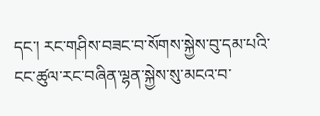དང་། རང་གཤིས་བཟང་བ་སོགས་སྐྱེས་བུ་དམ་པའི་ངང་ཚུལ་རང་བཞིན་ལྷན་སྐྱེས་སུ་མངའ་བ་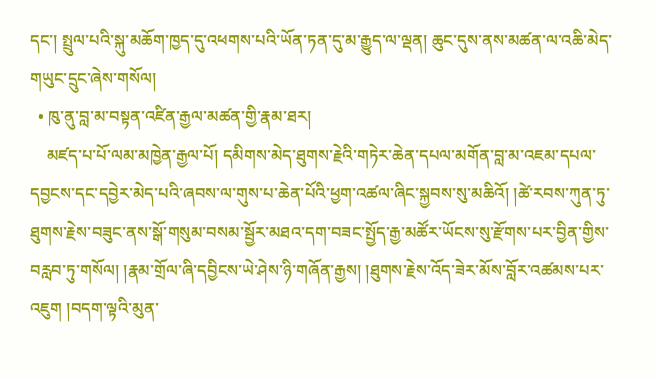དང་། སྤྲུལ་པའི་སྐུ་མཆོག་ཁྱད་དུ་འཕགས་པའི་ཡོན་ཏན་དུ་མ་རྒྱུད་ལ་ལྡན། ཆུང་དུས་ནས་མཚན་ལ་འཆི་མེད་གཡུང་དྲུང་ཞེས་གསོལ།
  • ཁུ་ནུ་བླ་མ་བསྟན་འཛིན་རྒྱལ་མཚན་གྱི་རྣམ་ཐར།
    མཛད་པ་པོ་ལམ་མཁྱེན་རྒྱལ་པོ། དམིགས་མེད་ཐུགས་རྗེའི་གཏེར་ཆེན་དཔལ་མགོན་བླ་མ་འཇམ་དཔལ་དབྱངས་དང་དབྱེར་མེད་པའི་ཞབས་ལ་གུས་པ་ཆེན་པོའི་ཕྱག་འཚལ་ཞིང་སྐྱབས་སུ་མཆིའོ། །ཚེ་རབས་ཀུན་ཏུ་ཐུགས་རྗེས་བཟུང་ནས་སྒོ་གསུམ་བསམ་སྦྱོར་མཐའ་དག་བཟང་སྤྱོད་རྒྱ་མཚོར་ཡོངས་སུ་རྫོགས་པར་བྱིན་གྱིས་བརླབ་ཏུ་གསོལ། །རྣམ་གྲོལ་ཞི་དབྱིངས་ཡེ་ཤེས་ཉི་གཞོན་རྒྱས། །ཐུགས་རྗེས་འོད་ཟེར་མོས་བློར་འཚམས་པར་འཇུག །བདག་ལྟའི་མུན་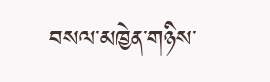བསལ་མཁྱེན་གཉིས་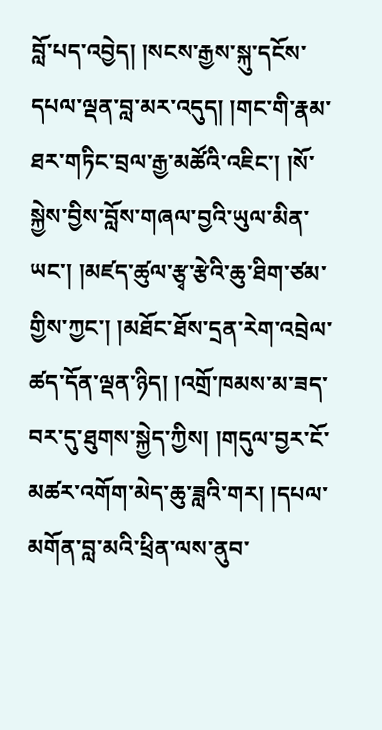བློ་པད་འབྱེད། །སངས་རྒྱས་སྐུ་དངོས་དཔལ་ལྡན་བླ་མར་འདུད། །གང་གི་རྣམ་ཐར་གཏིང་བྲལ་རྒྱ་མཚོའི་འཇིང་། །སོ་སྐྱེས་བྱིས་བློས་གཞལ་བྱའི་ཡུལ་མིན་ཡང་། །མཛད་ཚུལ་རྩྭ་རྩེའི་ཆུ་ཐིག་ཙམ་གྱིས་ཀྱང་། །མཐོང་ཐོས་དྲན་རེག་འབྲེལ་ཚད་དོན་ལྡན་ཉིད། །འགྲོ་ཁམས་མ་ཟད་བར་དུ་ཐུགས་སྐྱེད་ཀྱིས། །གདུལ་བྱར་ངོ་མཚར་འགོག་མེད་ཆུ་ཟླའི་གར། །དཔལ་མགོན་བླ་མའི་ཕྲིན་ལས་ནུབ་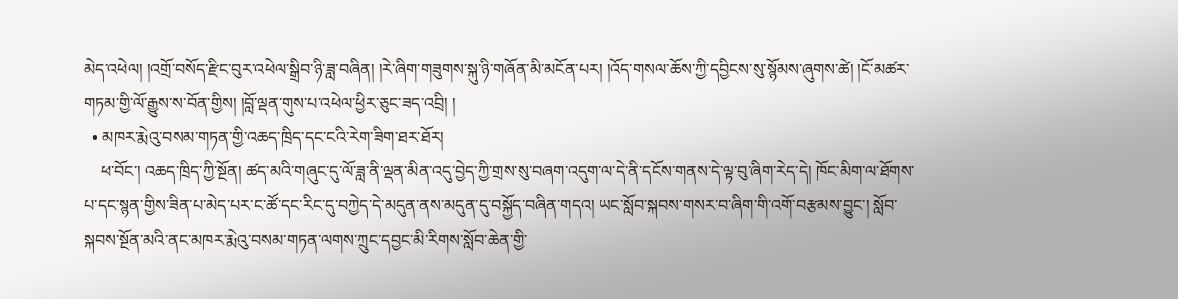མེད་འཕེལ། །འགྲོ་བསོད་རྫིང་བུར་འཕེལ་སྒྲིབ་ཉི་ཟླ་བཞིན། །རེ་ཞིག་གཟུགས་སྐུ་ཉི་གཞོན་མི་མངོན་པར། །འོད་གསལ་ཆོས་ཀྱི་དབྱིངས་སུ་སྙོམས་ཞུགས་ཚེ། །ངོ་མཚར་གཏམ་གྱི་ལོ་རྒྱུས་ས་བོན་གྱིས། །བློ་ལྡན་གུས་པ་འཕེལ་ཕྱིར་ཅུང་ཟད་འབྲི། །
  • མཁར་རྨེའུ་བསམ་གཏན་གྱི་འཆད་ཁྲིད་དང་ངའི་རེག་ཟིག་ཐར་ཐོར།
    ཕ་བོང་། འཆད་ཁྲིད་ཀྱི་སྔོན། ཚད་མའི་གཞུང་དུ་ལོ་ཟླ་ནི་ལྡན་མིན་འདུ་བྱེད་ཀྱི་གྲས་སུ་བཞག་འདུག་ལ་དེ་ནི་དངོས་གནས་དེ་ལྟ་བུ་ཞིག་རེད་དེ། ཁོང་མིག་ལ་ཐོགས་པ་དང་སྙན་གྱིས་ཟིན་པ་མེད་པར་ང་ཚོ་དང་རིང་དུ་བཀྱེད་དེ་མདུན་ནས་མདུན་དུ་བསྐྱོད་བཞིན་གདའ། ཡང་སློབ་སྐབས་གསར་བ་ཞིག་གི་འགོ་བརྩམས་བྱུང་། སློབ་སྐབས་སྔོན་མའི་ནང་མཁར་རྨེའུ་བསམ་གཏན་ལགས་ཀྲུང་དབྱང་མི་རིགས་སློབ་ཆེན་གྱི་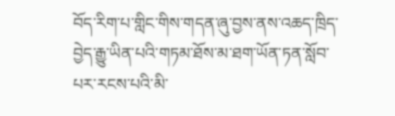བོད་རིག་པ་གླིང་གིས་གདན་ཞུ་བྱས་ནས་འཆད་ཁྲིད་བྱེད་རྒྱུ་ཡིན་པའི་གཏམ་ཐོས་མ་ཐག་ཡོན་ཏན་སློབ་པར་རངས་པའི་མི་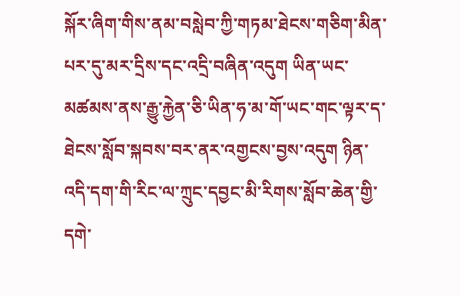སྐོར་ཞིག་གིས་ནམ་བསླེབ་ཀྱི་གཏམ་ཐེངས་གཅིག་མིན་པར་དུ་མར་དྲིས་དང་འདྲི་བཞིན་འདུག ཡིན་ཡང་མཚམས་ནས་རྒྱུ་རྐྱེན་ཅི་ཡིན་ཧ་མ་གོ་ཡང་གང་ལྟར་ད་ཐེངས་སློབ་སྐབས་བར་ནར་འགྱངས་བྱས་འདུག ཉིན་འདི་དག་གི་རིང་ལ་ཀྲུང་དབྱང་མི་རིགས་སློབ་ཆེན་གྱི་དགེ་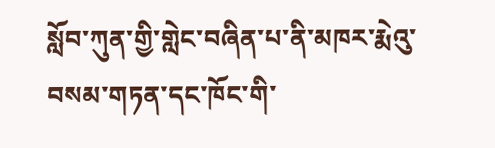སློབ་ཀུན་གྱི་གླེང་བཞིན་པ་ནི་མཁར་རྨེའུ་བསམ་གཏན་དང་ཁོང་གི་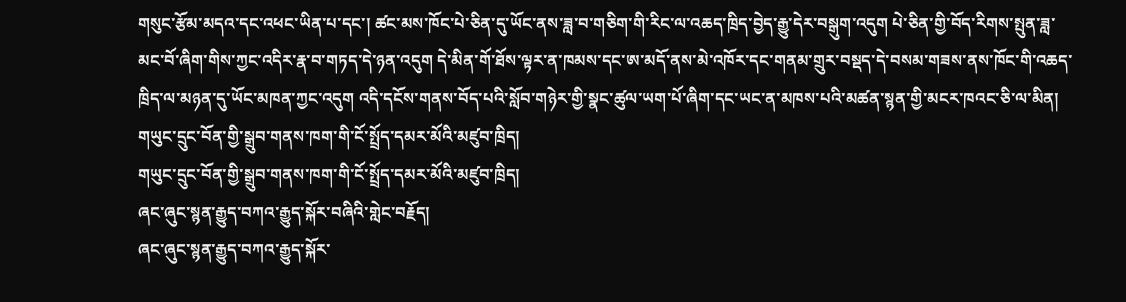གསུང་རྩོམ་མདའ་དང་འཕང་ཡིན་པ་དང་། ཚང་མས་ཁོང་པེ་ཅིན་དུ་ཡོང་ནས་ཟླ་བ་གཅིག་གི་རིང་ལ་འཆད་ཁྲིད་བྱེད་རྒྱུ་དེར་བསྒུག་འདུག པེ་ཅིན་གྱི་བོད་རིགས་སྤུན་ཟླ་མང་བོ་ཞིག་གིས་ཀྱང་འདིར་རྣ་བ་གཏད་དེ་ཉན་འདུག དེ་མིན་གོ་ཐོས་ལྟར་ན་ཁམས་དང་ཨ་མདོ་ནས་མེ་འཁོར་དང་གནམ་གྲུར་བསྡད་དེ་བསམ་གཟས་ནས་ཁོང་གི་འཆད་ཁྲིད་ལ་མཉན་དུ་ཡོང་མཁན་ཀྱང་འདུག འདི་དངོས་གནས་བོད་པའི་སློབ་གཉེར་གྱི་སྣང་ཚུལ་ཡག་པོ་ཞིག་དང་ཡང་ན་མཁས་པའི་མཚན་སྙན་གྱི་མངར་ཁའང་ཅི་ལ་མིན།
གཡུང་དྲུང་བོན་གྱི་སྒྲུབ་གནས་ཁག་གི་ངོ་སྤྲོད་དམར་མོའི་མཛུབ་ཁྲིད།
གཡུང་དྲུང་བོན་གྱི་སྒྲུབ་གནས་ཁག་གི་ངོ་སྤྲོད་དམར་མོའི་མཛུབ་ཁྲིད།
ཞང་ཞུང་སྙན་རྒྱུད་བཀའ་རྒྱུད་སྐོར་བཞིའི་གླེང་བརྗོད།
ཞང་ཞུང་སྙན་རྒྱུད་བཀའ་རྒྱུད་སྐོར་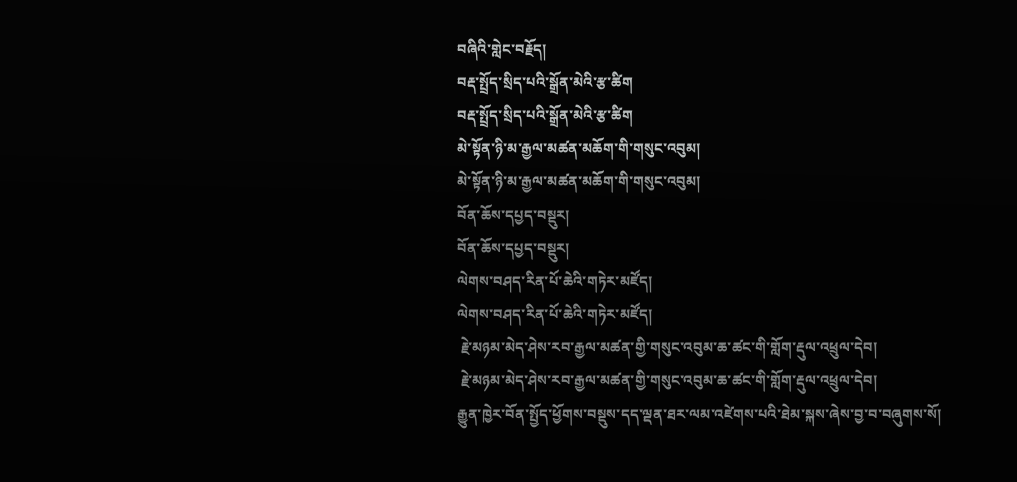བཞིའི་གླེང་བརྗོད།
བརྡ་སྤྲོད་སྲིད་པའི་སྒྲོན་མེའི་རྩ་ཚིག
བརྡ་སྤྲོད་སྲིད་པའི་སྒྲོན་མེའི་རྩ་ཚིག
མེ་སྟོན་ཉི་མ་རྒྱལ་མཚན་མཆོག་གི་གསུང་འབུམ།
མེ་སྟོན་ཉི་མ་རྒྱལ་མཚན་མཆོག་གི་གསུང་འབུམ།
བོན་ཆོས་དཔྱད་བསྡུར།
བོན་ཆོས་དཔྱད་བསྡུར།
ལེགས་བཤད་རིན་པོ་ཆེའི་གཏེར་མཛོད།
ལེགས་བཤད་རིན་པོ་ཆེའི་གཏེར་མཛོད།
 རྗེ་མཉམ་མེད་ཤེས་རབ་རྒྱལ་མཚན་གྱི་གསུང་འབུམ་ཆ་ཚང་གི་གློག་རྡུལ་འཕྲུལ་དེབ།
 རྗེ་མཉམ་མེད་ཤེས་རབ་རྒྱལ་མཚན་གྱི་གསུང་འབུམ་ཆ་ཚང་གི་གློག་རྡུལ་འཕྲུལ་དེབ།
རྒྱུན་ཁྱེར་བོན་སྤྱོད་ཕྱོགས་བསྡུས་དད་ལྡན་ཐར་ལམ་འཛེགས་པའི་ཐེམ་སྐས་ཞེས་བྱ་བ་བཞུགས་སོ།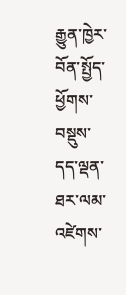རྒྱུན་ཁྱེར་བོན་སྤྱོད་ཕྱོགས་བསྡུས་དད་ལྡན་ཐར་ལམ་འཛེགས་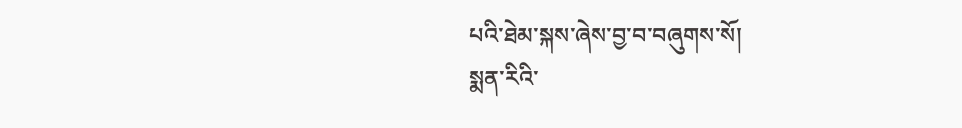པའི་ཐེམ་སྐས་ཞེས་བྱ་བ་བཞུགས་སོ།
སྨན་རིའི་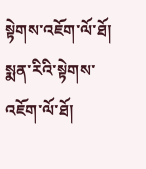སྟེགས་འཇོག་ལོ་ཐོ།
སྨན་རིའི་སྟེགས་འཇོག་ལོ་ཐོ།